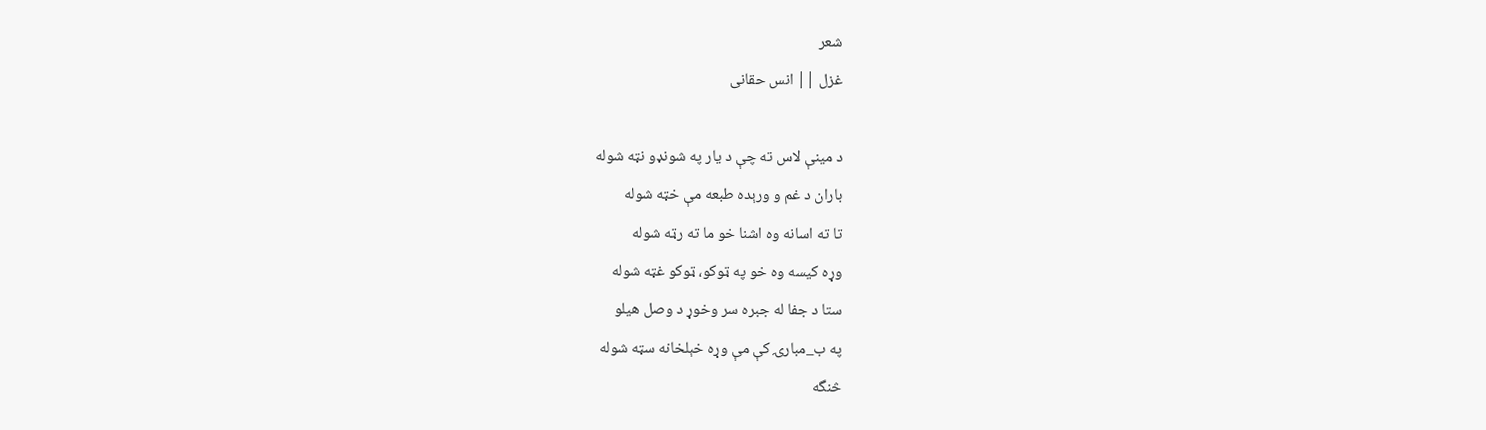شعر
غزل || انس حقانی

د مینې لاس ته چې د یار په شونډو نټه شوله
باران د غم و ورېده طبعه مې خټه شوله
تا ته اسانه وه اشنا خو ما ته رټه شوله
وړه کیسه وه خو په ټوکو، ټوکو غټه شوله
ستا د جفا له جبره سر وخوړ د وصل هيلو
په ب_مبارۍ کې مې وړه خېلخانه سټه شوله
څنگه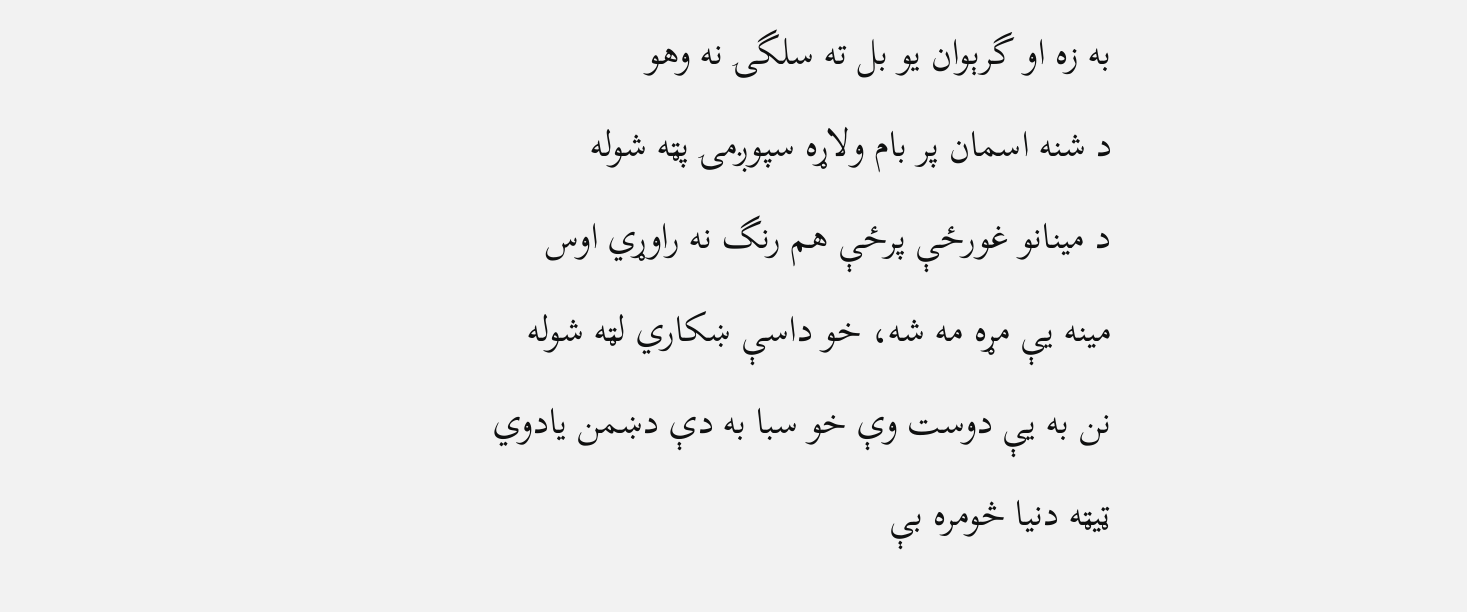به زه او گرېوان یو بل ته سلگۍ نه وهو
د شنه اسمان پر بام ولاړه سپوږمۍ پټه شوله
د مینانو غورځې پرځې هم رنگ نه راوړي اوس
مینه یې مړه مه شه، خو داسې ښکاري لټه شوله
نن به یې دوست وې خو سبا به دې دښمن یادوي
ټیټه دنیا څومره بې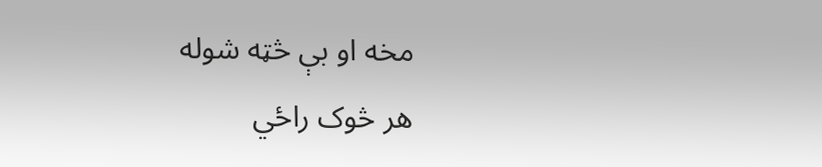مخه او بې څټه شوله
هر څوک راځي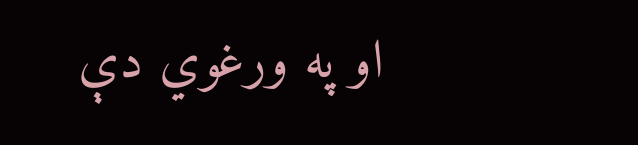او په ورغوي دې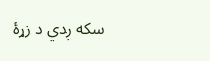سکه ږدي د زړۀ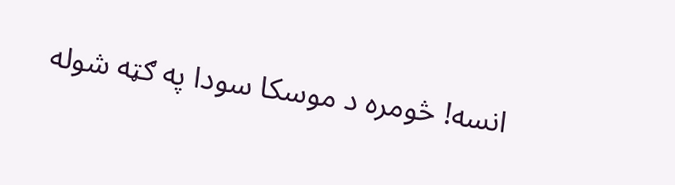انسه! څومره د موسکا سودا په ګټه شوله